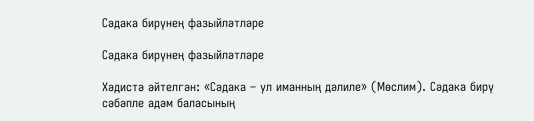Сәдака бирүнең фазыйләтләре

Сәдака бирүнең фазыйләтләре

Хәдистә әйтелгән: «Сәдака – ул иманның дәлиле» (Мөслим). Сәдака бирү сәбәпле адәм баласының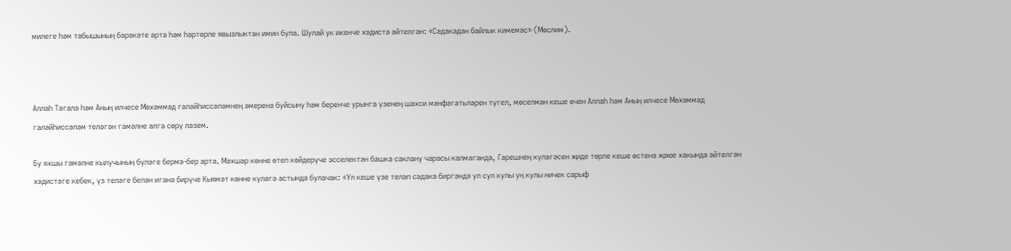милеге һәм табышының бәрәкәте арта һәм һәртөрле явызлыктан имин була. Шулай ук икенче хәдистә әйтелгән: «Сәдакадан байлык кимемәс» (Мөслим).



Аллаһ Тәгалә һәм Аның илчесе Мөхәммәд галәйһиссәләмнең әмеренә буйсыну һәм беренче урынга үзенең шәхси мәнфәгатьләрен түгел, мөселман кеше өчен Аллаһ һәм Аның илчесе Мөхәммәд галәйһиссәләм теләгән гамәлне алга сөрү ләзем.

Бу яхшы гамәлне кылучының бүләге бермә-бер арта. Мәхшәр көнне өтеп көйдерүче эсселектән башка саклану чарасы калмаганда, Гарешнең күләгәсен җиде төрле кеше өстенә җәюе хакында әйтелгән хәдистәге кебек, үз теләге белән иганә бирүче Кыямәт көнне күләгә астында булачак: «Ул кеше үзе теләп сәдака биргәндә ул сул кулы уң кулы ничек сарыф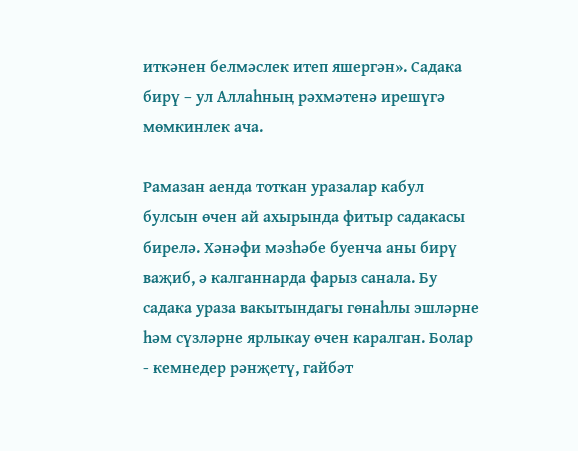иткәнен белмәслек итеп яшергән». Садака бирү – ул Аллаһның рәхмәтенә ирешүгә мөмкинлек ача.

Рамазан аенда тоткан уразалар кабул булсын өчен ай ахырында фитыр садакасы бирелә. Хәнәфи мәзһәбе буенча аны бирү ваҗиб, ә калганнарда фарыз санала. Бу садака ураза вакытындагы гөнаһлы эшләрне һәм сүзләрне ярлыкау өчен каралган. Болар - кемнедер рәнҗетү, гайбәт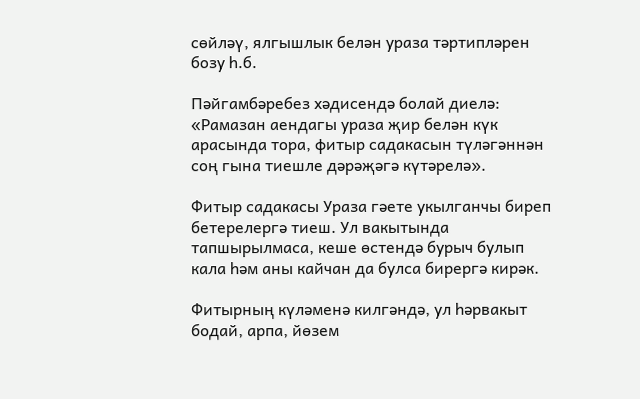сөйләү, ялгышлык белән ураза тәртипләрен бозу һ.б.

Пәйгамбәребез хәдисендә болай диелә: «Рамазан аендагы ураза җир белән күк арасында тора, фитыр садакасын түләгәннән соң гына тиешле дәрәҗәгә күтәрелә».

Фитыр садакасы Ураза гәете укылганчы биреп бетерелергә тиеш. Ул вакытында тапшырылмаса, кеше өстендә бурыч булып кала һәм аны кайчан да булса бирергә кирәк.

Фитырның күләменә килгәндә, ул һәрвакыт бодай, арпа, йөзем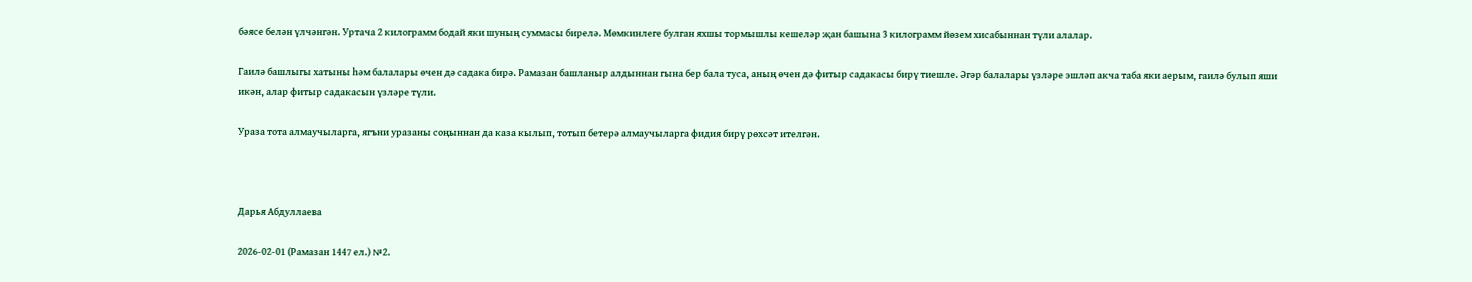бәясе белән үлчәнгән. Уртача 2 килограмм бодай яки шуның суммасы бирелә. Мөмкинлеге булган яхшы тормышлы кешеләр җан башына 3 килограмм йөзем хисабыннан түли алалар.

Гаилә башлыгы хатыны һәм балалары өчен дә садака бирә. Рамазан башланыр алдыннан гына бер бала туса, аның өчен дә фитыр садакасы бирү тиешле. Әгәр балалары үзләре эшләп акча таба яки аерым, гаилә булып яши икән, алар фитыр садакасын үзләре түли.

Ураза тота алмаучыларга, ягъни уразаны соңыннан да каза кылып, тотып бетерә алмаучыларга фидия бирү рөхсәт ителгән.



Дарья Абдуллаева

2026-02-01 (Рамазан 1447 ел.) №2.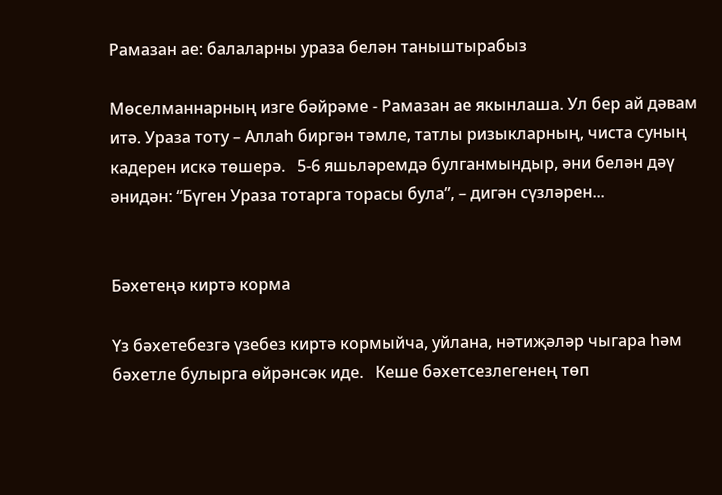Рамазан ае: балаларны ураза белән таныштырабыз

Мөселманнарның изге бәйрәме - Рамазан ае якынлаша. Ул бер ай дәвам итә. Ураза тоту – Аллаһ биргән тәмле, татлы ризыкларның, чиста суның кадерен искә төшерә.   5-6 яшьләремдә булганмындыр, әни белән дәү әнидән: “Бүген Ураза тотарга торасы була”, – дигән сүзләрен...


Бәхетеңә киртә корма

Үз бәхетебезгә үзебез киртә кормыйча, уйлана, нәтиҗәләр чыгара һәм бәхетле булырга өйрәнсәк иде.   Кеше бәхетсезлегенең төп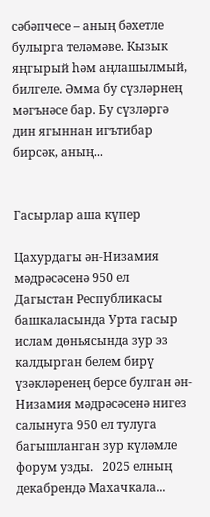сәбәпчесе – аның бәхетле булырга теләмәве. Кызык яңгырый һәм аңлашылмый, билгеле. Әмма бу сүзләрнең мәгънәсе бар. Бу сүзләргә дин ягыннан игътибар бирсәк, аның...


Гасырлар аша күпер

Цахурдагы ән-Низамия мәдрәсәсенә 950 ел   Дагыстан Республикасы башкаласында Урта гасыр ислам дөньясында зур эз калдырган белем бирү үзәкләренең берсе булган ән-Низамия мәдрәсәсенә нигез салынуга 950 ел тулуга багышланган зур күләмле форум узды.   2025 елның декабрендә Махачкала...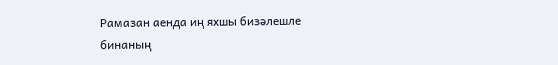Рамазан аенда иң яхшы бизәлешле бинаның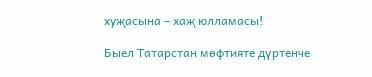хуҗасына – хаҗ юлламасы!

Быел Татарстан мөфтияте дүртенче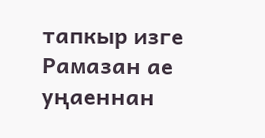тапкыр изге Рамазан ае уңаеннан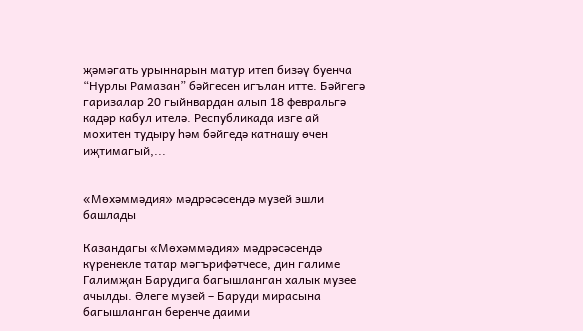җәмәгать урыннарын матур итеп бизәү буенча “Нурлы Рамазан” бәйгесен игълан итте. Бәйгегә гаризалар 20 гыйнвардан алып 18 февральгә кадәр кабул ителә. Республикада изге ай мохитен тудыру һәм бәйгедә катнашу өчен иҗтимагый,...


«Мөхәммәдия» мәдрәсәсендә музей эшли башлады

Казандагы «Мөхәммәдия» мәдрәсәсендә күренекле татар мәгърифәтчесе, дин галиме Галимҗан Барудига багышланган халык музее ачылды. Әлеге музей – Баруди мирасына багышланган беренче даими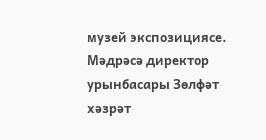музей экспозициясе. Мәдрәсә директор урынбасары Зөлфәт хәзрәт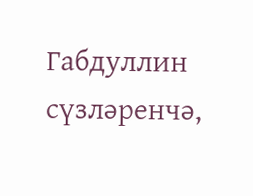Габдуллин сүзләренчә,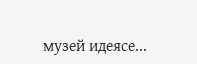музей идеясе...